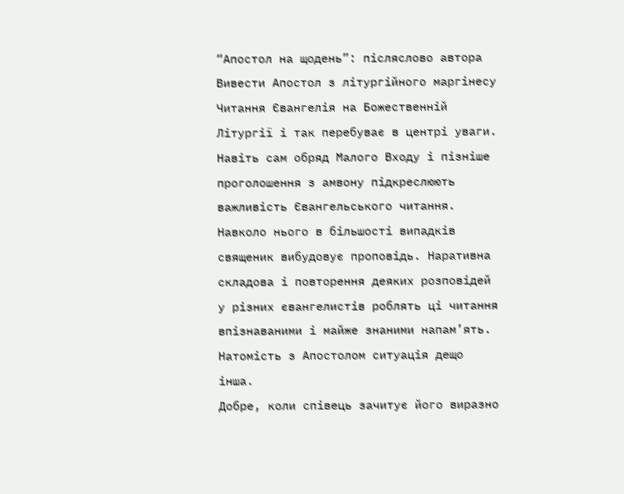“Апостол на щодень”: післяслово автора
Вивести Апостол з літургійного маргінесу
Читання Євангелія на Божественній Літургії і так перебуває в центрі уваги. Навіть сам обряд Малого Входу і пізніше проголошення з амвону підкреслюють важливість Євангельського читання. Навколо нього в більшості випадків священик вибудовує проповідь. Наративна складова і повторення деяких розповідей у різних євангелистів роблять ці читання впізнаваними і майже знаними напам’ять. Натомість з Апостолом ситуація дещо інша.
Добре, коли співець зачитує його виразно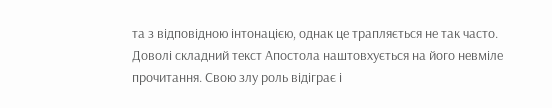та з відповідною інтонацією, однак це трапляється не так часто. Доволі складний текст Апостола наштовхується на його невміле прочитання. Свою злу роль відіграє і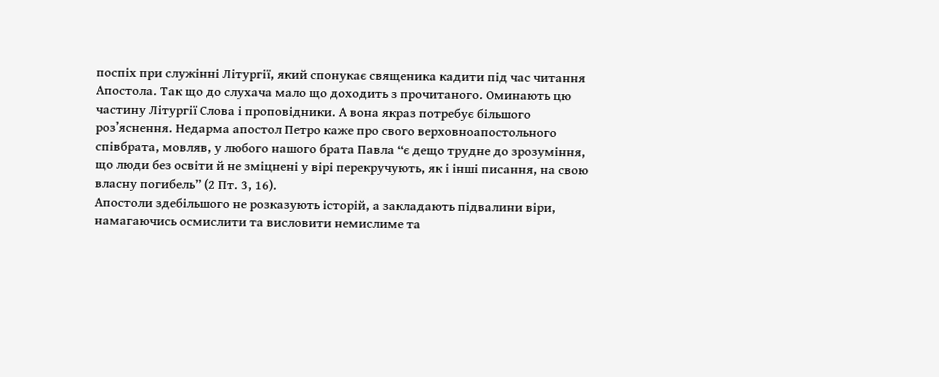поспіх при служінні Літургії, який спонукає священика кадити під час читання Апостола. Так що до слухача мало що доходить з прочитаного. Оминають цю частину Літургії Слова і проповідники. А вона якраз потребує більшого роз’яснення. Недарма апостол Петро каже про свого верховноапостольного співбрата, мовляв, у любого нашого брата Павла “є дещо трудне до зрозуміння, що люди без освіти й не зміцнені у вірі перекручують, як і інші писання, на свою власну погибель” (2 Пт. 3, 16).
Апостоли здебільшого не розказують історій, а закладають підвалини віри, намагаючись осмислити та висловити немислиме та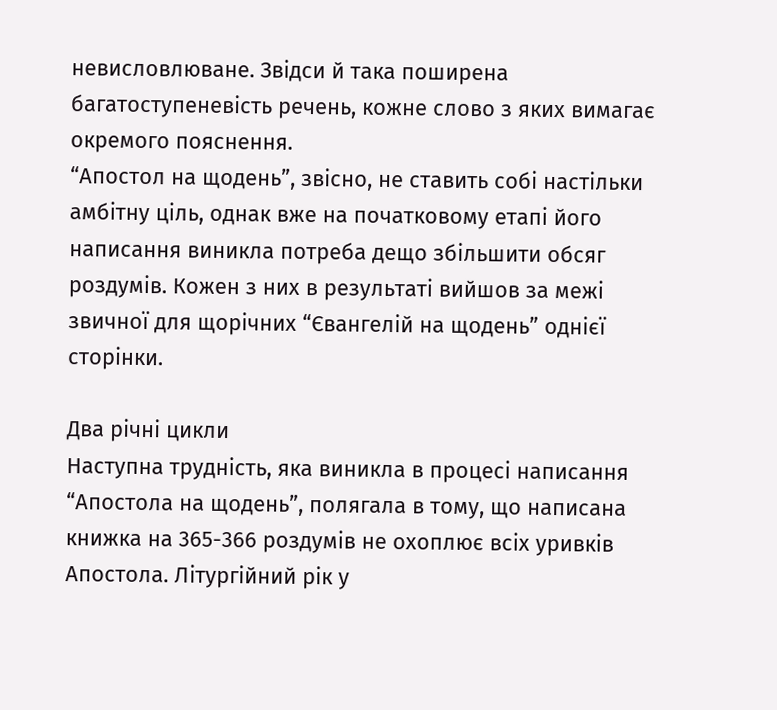невисловлюване. Звідси й така поширена багатоступеневість речень, кожне слово з яких вимагає окремого пояснення.
“Апостол на щодень”, звісно, не ставить собі настільки амбітну ціль, однак вже на початковому етапі його написання виникла потреба дещо збільшити обсяг роздумів. Кожен з них в результаті вийшов за межі звичної для щорічних “Євангелій на щодень” однієї сторінки.

Два річні цикли
Наступна трудність, яка виникла в процесі написання “Апостола на щодень”, полягала в тому, що написана книжка на 365-366 роздумів не охоплює всіх уривків Апостола. Літургійний рік у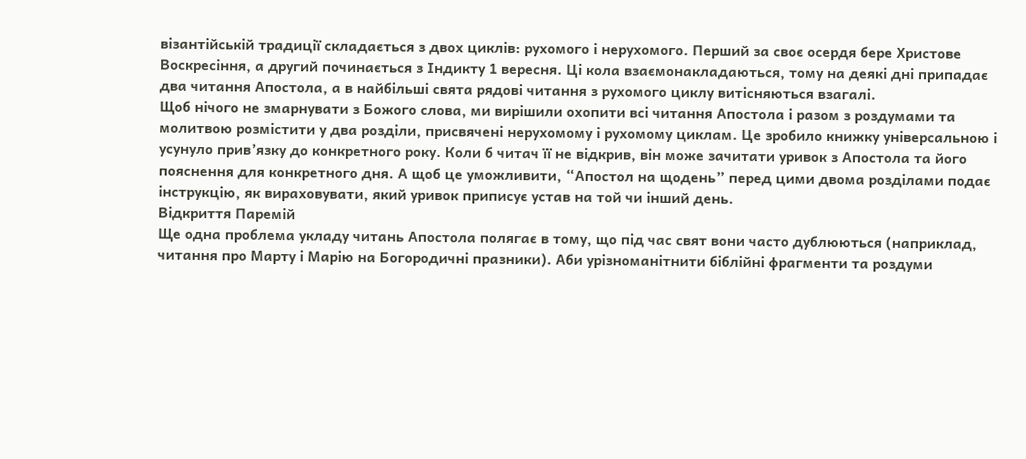візантійській традиції складається з двох циклів: рухомого і нерухомого. Перший за своє осердя бере Христове Воскресіння, а другий починається з Індикту 1 вересня. Ці кола взаємонакладаються, тому на деякі дні припадає два читання Апостола, а в найбільші свята рядові читання з рухомого циклу витісняються взагалі.
Щоб нічого не змарнувати з Божого слова, ми вирішили охопити всі читання Апостола і разом з роздумами та молитвою розмістити у два розділи, присвячені нерухомому і рухомому циклам. Це зробило книжку універсальною і усунуло прив’язку до конкретного року. Коли б читач її не відкрив, він може зачитати уривок з Апостола та його пояснення для конкретного дня. А щоб це уможливити, “Апостол на щодень” перед цими двома розділами подає інструкцію, як вираховувати, який уривок приписує устав на той чи інший день.
Відкриття Паремій
Ще одна проблема укладу читань Апостола полягає в тому, що під час свят вони часто дублюються (наприклад, читання про Марту і Марію на Богородичні празники). Аби урізноманітнити біблійні фрагменти та роздуми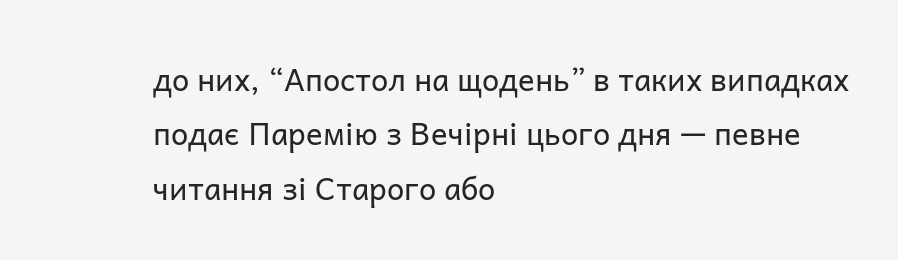до них, “Апостол на щодень” в таких випадках подає Паремію з Вечірні цього дня — певне читання зі Старого або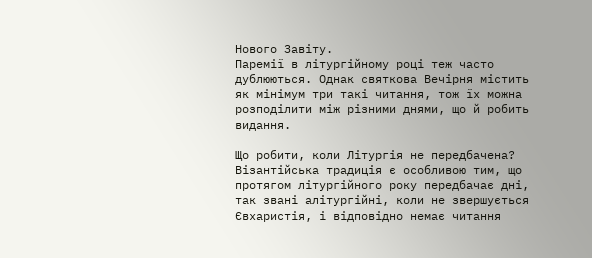Нового Завіту.
Паремії в літургійному році теж часто дублюються. Однак святкова Вечірня містить як мінімум три такі читання, тож їх можна розподілити між різними днями, що й робить видання.

Що робити, коли Літургія не передбачена?
Візантійська традиція є особливою тим, що протягом літургійного року передбачає дні, так звані алітургійні, коли не звершується Євхаристія, і відповідно немає читання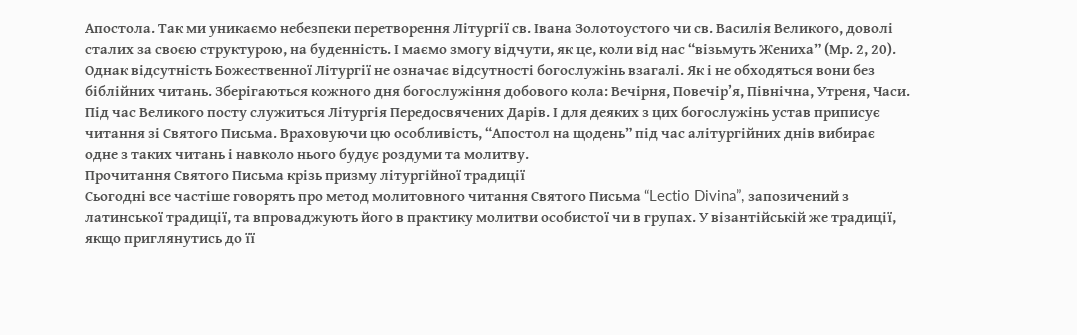Апостола. Так ми уникаємо небезпеки перетворення Літургії св. Івана Золотоустого чи св. Василія Великого, доволі сталих за своєю структурою, на буденність. І маємо змогу відчути, як це, коли від нас “візьмуть Жениха” (Мр. 2, 20).
Однак відсутність Божественної Літургії не означає відсутності богослужінь взагалі. Як і не обходяться вони без біблійних читань. Зберігаються кожного дня богослужіння добового кола: Вечірня, Повечір’я, Північна, Утреня, Часи. Під час Великого посту служиться Літургія Передосвячених Дарів. І для деяких з цих богослужінь устав приписує читання зі Святого Письма. Враховуючи цю особливість, “Апостол на щодень” під час алітургійних днів вибирає одне з таких читань і навколо нього будує роздуми та молитву.
Прочитання Святого Письма крізь призму літургійної традиції
Сьогодні все частіше говорять про метод молитовного читання Святого Письма “Lectio Divina”, запозичений з латинської традиції, та впроваджують його в практику молитви особистої чи в групах. У візантійській же традиції, якщо приглянутись до її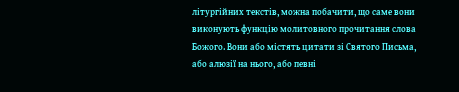літургійних текстів, можна побачити, що саме вони виконують функцію молитовного прочитання слова Божого. Вони або містять цитати зі Святого Письма, або алюзії на нього, або певні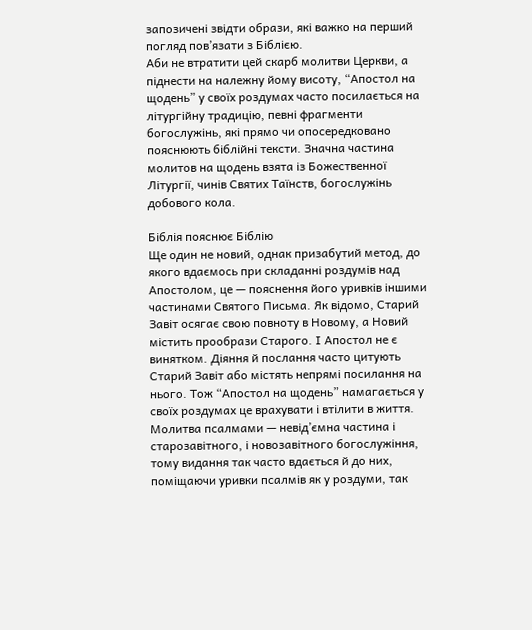запозичені звідти образи, які важко на перший погляд пов’язати з Біблією.
Аби не втратити цей скарб молитви Церкви, а піднести на належну йому висоту, “Апостол на щодень” у своїх роздумах часто посилається на літургійну традицію, певні фрагменти богослужінь, які прямо чи опосередковано пояснюють біблійні тексти. Значна частина молитов на щодень взята із Божественної Літургії, чинів Святих Таїнств, богослужінь добового кола.

Біблія пояснює Біблію
Ще один не новий, однак призабутий метод, до якого вдаємось при складанні роздумів над Апостолом, це — пояснення його уривків іншими частинами Святого Письма. Як відомо, Старий Завіт осягає свою повноту в Новому, а Новий містить прообрази Старого. І Апостол не є винятком. Діяння й послання часто цитують Старий Завіт або містять непрямі посилання на нього. Тож “Апостол на щодень” намагається у своїх роздумах це врахувати і втілити в життя.
Молитва псалмами — невід’ємна частина і старозавітного, і новозавітного богослужіння, тому видання так часто вдається й до них, поміщаючи уривки псалмів як у роздуми, так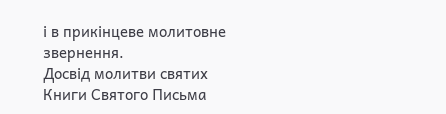і в прикінцеве молитовне звернення.
Досвід молитви святих
Книги Святого Письма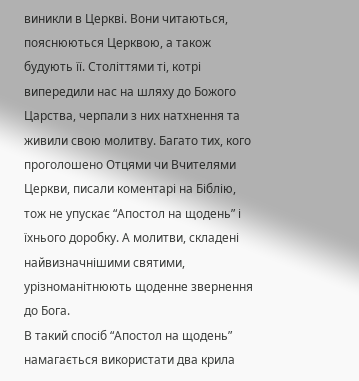виникли в Церкві. Вони читаються, пояснюються Церквою, а також будують її. Століттями ті, котрі випередили нас на шляху до Божого Царства, черпали з них натхнення та живили свою молитву. Багато тих, кого проголошено Отцями чи Вчителями Церкви, писали коментарі на Біблію, тож не упускає “Апостол на щодень” і їхнього доробку. А молитви, складені найвизначнішими святими, урізноманітнюють щоденне звернення до Бога.
В такий спосіб “Апостол на щодень” намагається використати два крила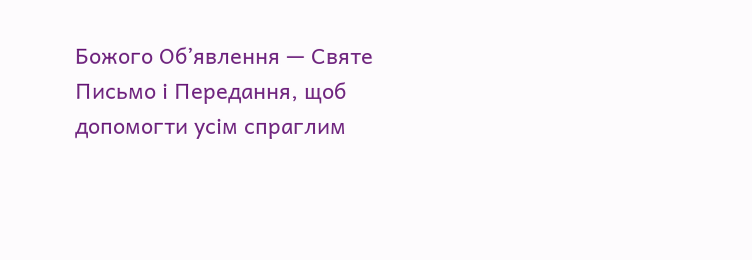Божого Об’явлення — Святе Письмо і Передання, щоб допомогти усім спраглим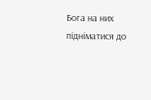Бога на них підніматися до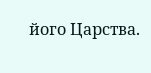його Царства.